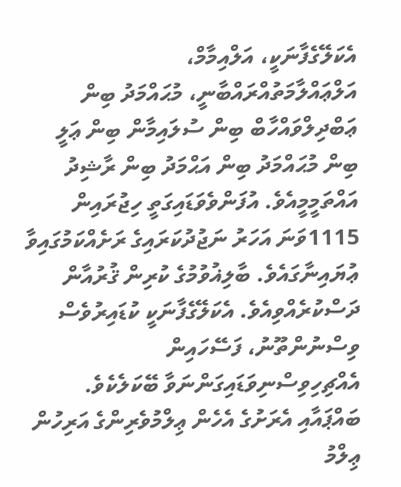އެކަލޭގެފާނަކީ، އަލްއިމާމް، އަލްޢައްލާމަތުއްރައްބާނީ، މުޙައްމަދު ބިން ޢަބްދިލްވައްހާބް ބިން ސުލައިމާން ބިން ޢަލީ ބިން މުޙައްމަދު ބިން އަޙްމަދު ބިން ރާޝިދު އައްތަމީމީއެވެ. އުފަންވެވަޑައިގަތީ ހިޖުރައިން 1115ވަނަ އަހަރު ނަޖުދުކަރައިގެ ރަށެއްކަމުގައިވާ ޢުޔައިނާގައެވެ. ބާލިޣުވުމުގެ ކުރިން ޤުރުއާން ދަސްކުރެއްވިއެވެ. އެކަލޭގެފާނަކީ ކުޑައިރުވެސް ވިސްނުންތޫނު، ފަސޭހައިން އެއްޗިހިވިސްނިވަޑައިގަންނަވާ ބޭކަލެކެވެ.
ބައްޕައާއި އެރަށުގެ އެހެން ޢިލްމުވެރިންގެ އަރިހުން ޢިލްމު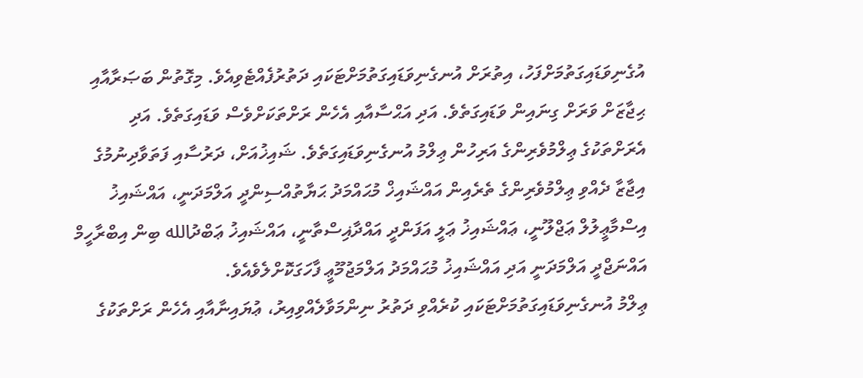އުގެނިވަޑައިގަތުމަށްފަހު، އިތުރަށް އުނގެނިވަޑައިގަތުމަށްޓަކައި ދަތުރުފެއްޓެވިއެވެ. މިގޮތުން ބަޞަރާއާއި ޙިޖާޒަށް ވަރަށް ގިނައިން ވަޑައިގަތެވެ. އަދި އަޙްސާއާއި އެހެން ރަށްތަކަށްވެސް ވަޑައިގަތެވެ. އަދި އެރަށްތަކުގެ ޢިލްމުވެރިންގެ އަރިހުން ޢިލްމު އުނގެނިވަޑައިގަތެވެ. ޝައިޚުއަށް، ދަރުސާއި ފަތަވާދިނުމުގެ އިޖާޒާ ދެއްވި ޢިލްމުވެރިންގެ ތެރެއިން އައްޝައިޚް މުޙައްމަދު ޙަޔާތުއްސިންދީ އަލްމަދަނީ، އައްޝައިޚު އިސްމާޢީލުލް ޢަޖްލޫނީ، ޢައްޝައިޚު ޢަލީ އަފަންދީ އައްދާޣިސްތާނީ، އައްޝައިޚު ޢަބްދުالله ބިން އިބްރާހީމް އައްނަޖްދީ އަލްމަދަނީ އަދި އައްޝައިޚު މުޙައްމަދު އަލްމަޖުމޫޢީ ފާހަގަކޮށްލެވެއެވެ.
ޢިލްމު އުނގެނިވަޑައިގަތުމަށްޓަކައި ކުރެއްވި ދަތުރު ނިންމަވާލެއްވިއިރު، ޢުޔައިނާއާއި އެހެން ރަށްތަކުގެ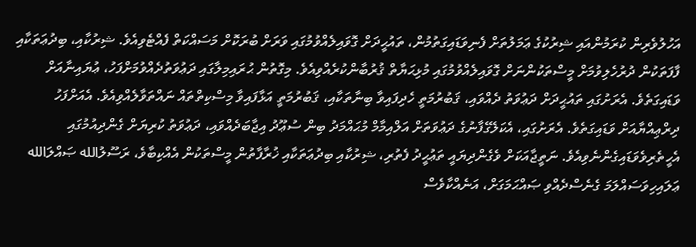އަހުލުވެރިން ކުރަމުންއައި ޝިރުކުގެ ޢަމަލުތަށް ފެނިވަޑައިގަތުމުން، ތައުޙީދަށް ގޮވައިލެއްވުމުގައި ވަރަށް ބުރަކޮށް މަސައްކަތް ފެއްޓެވިއެވެ. ޝިރުކާއި، ބިދުޢަތަކާއި ފާފަތަކުން ދުރުހެލިވުމަށް މީސްތަކުންނަށް ގޮވައިލެއްވުމުގައި މުޅިޙަޔާތް ޤުރުބާންކުރެއްވިއެވެ. މިގޮތުން ޙުރައިމިލާގައި ދަޢުވަތުދެއްވުމަށްފަހު، ޢުޔައިނާއަށް ވަޑައިގަތެވެ. އެރަށުގައި ތައުޙީދަށް ދަޢުވަތު ދެއްވައި، ޤަބުރުމަތީ ހެދިފައިވާ ބިނާތަކާއި، ޤަބުރުމަތީ އަޅާފައިވާ މިސްކިތްތައް ނައްތަވާލެއްވިއެވެ. އެއަށްފަހު ދިރްޢިއްޔާއަށް ވަޑައިގަތެވެ. އެރަށުގައި، އެކަލޭގެފާނުގެ ދަޢުވަތަށް އަލްއިމާމް މުޙައްމަދު ބިން ސުޢޫދު އިޖާބަދެއްވައި، ދަޢުވަތު ކުރިޔަށް ގެންދިއުމުގައި އެހީތެރިވެވަޑައިގެންނެވިއެވެ. ނަތީޖާއަކަށް ވެގެންދިޔައީ ތަޢުޙީދު ފެތުރި، ޝިރުކާއި ބިދުޢަތަކާއި ޚުރާފާތުން މީސްތަކުން އެއްކިބާވެ، ރަސޫލުالله ޞައްލަالله ޢަލައިހިވަސައްލަމަ ގެނެސްދެއްވި ޞައްޙަމަގަށް، އަނެއްކާވެސް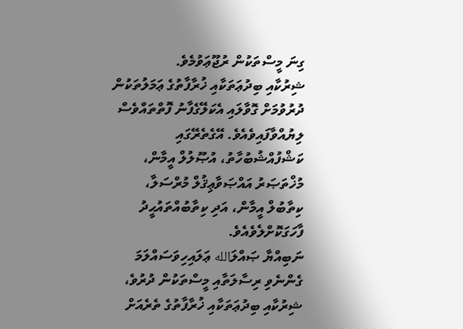ގިނަ މީސްތަކުން ރުޖޫޢަވުމެވެ.
ޝިރުކާއި ބިދުޢަތަކާއި ޚުރާފާތުގެ ޢަމަލުތަކުން ދުރުވުމަށް ގޮވާލައި އެކަލޭގެފާނު ފޮތްތައްވެސް ލިޔުއްވާފައިވެއެވެ. އޭގެތެރޭގައި ކަޝްފުއްޝުބުހާތު، އުޞޫލުލް އީމާން، މުޚްތަޞަރު އައްޞަވާޢިޤުލް މުރްސަލާ، ކިތާބުލް އީމާން، އަދި ކިތާބުއްތައުޙީދު ފާހަގަކޮށްލެވެއެވެ.
ނަބިއްޔާ ޞައްލަالله ޢަލައިހިވަސައްލަމަ ގެންނެވި ރިސާލަތާއި މީސްތަކުން ދުރުވެ، ޝިރުކާއި ބިދުޢަތަކާއި ޚުރާފާތުގެ ތެރެއަށް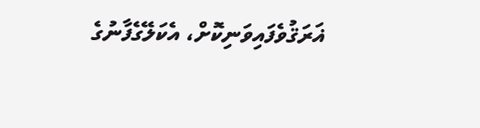ޣަރަޤުވެފައިވަނިކޮށް، އެކަލޭގެފާނުގެ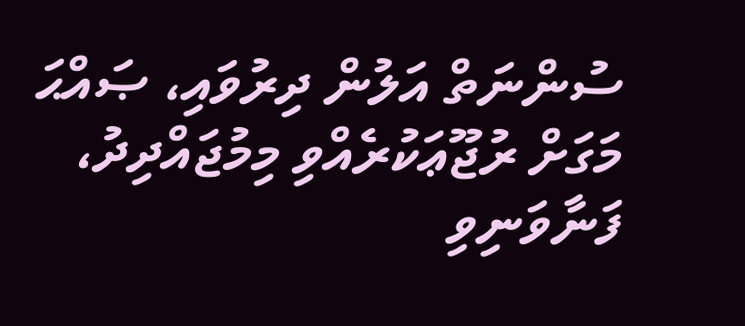ސުންނަތް އަލުން ދިރުވައި، ޞައްޙަ މަގަށް ރުޖޫޢަކުރެއްވި މިމުޖައްދިދު، ފަނާވަނިވި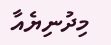މިދުނިޔެއާ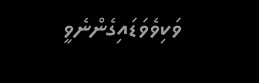ވަކިވެވަޑައިގެންނެވީ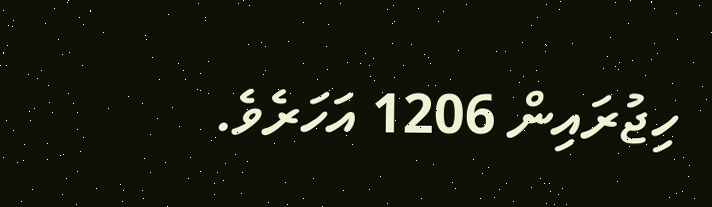ހިޖުރައިން 1206 އަހަރެވެ.